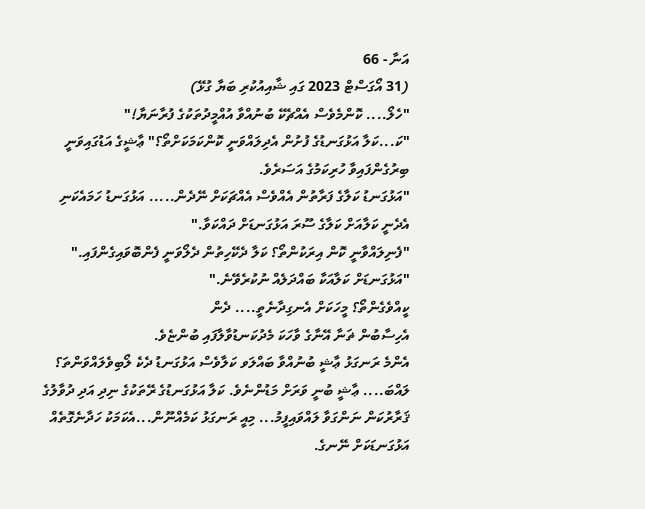އަނާ - 66
(31 އޯގަސްޓް 2023 ގައި ޝާއިއުކުރި ބަޔާ ގުޅޭ)
"ހެލޯ.... ކޮންމެވެސް އެއްޗެކޭ ބުނުއްވާ އުއްމީދުތަކުގެ ފުރާނަޔާ!"
"ކަ...ކަލާ އަޅުގަނޑުގެ ފުށުން އެދިލައްވަނީ ކޮންކަމަކަށްތޯ؟" ޢާޝީގެ އަޑުގައިވަނީ ބިރުގެންފައިވާ ހުރިކަމުގެ އަސަރެވެ.
"އަޅުގަނޑު ކަލާގެ ފަރާތުން އެއްވެސް އެއްޗަކަށް ނޭދެން..... އަޅުގަނޑު ހަމައެކަނި އެދެނީ ކަލާއަށް ކަލާގެ ސޫރަ އަޅުގަނޑަށް ދައްކަވާ."
"ފެނިލައްވާނީ ކޮން އިރަކުންތޯ؟ ކަލާ ދެކޭހިތުން ދެލޯވަނީ ފެންބޮވައިގެންފައި."
"އަޅުގަނޑަށް ކަލާއަކާ ބައްދަލެއް ނުކުރެވޭނެ."
ކީއްވެގެންތޯ؟ މީހަކަށް އެނގިދާނެތީ.... ދެން
އެހިސާބުން ޡަނާ އޭނާގެ ވާހަކަ މެދުކަނޑުވާލާފައި ބުންޏެވެ.
އެންމެ ރަނގަޅު ޢާޝީ ބުނުއްވާ ބައްލަވ ކަލާވެސް އަޅުގަނޑު ދެކެ ލޯބިވެލައްވަންތަ؟
ލައްބަ.... ޢާޝީ ބުނީ ވަރަށް މަޑުންނެވެ. ކަލާ އަޅުގަނޑުގެ ރޭތަކުގެ ނިދި އަދި ދުވާލުގެ ޤަރާރުކަން ނަންގަވާ ލައްވައިފީމު... މިއީ ރަނގަޅު ކަމެއްނޫން...އެކަމަކު ހަދާނެގޮތެއް އަޅުގަނޑަކަށް ނޭނގެ.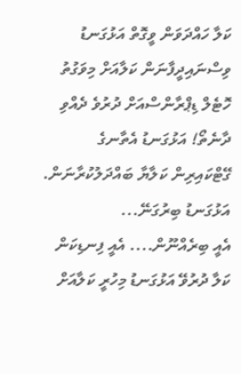ކަލާ ހައްދަވަން ވީގޮތް އަޅުގަނޑު ވިސްނައިދީފާނަން ކަލާއަށް މިވަގުތު ހޮޓެލް ޑިޕްރާންސްއަށް ދުރުވެ ދެއްވި ދާނެތޯ! އަޅުގަނޑު އެތާނގެ ގޭޓްކައިރިން ކަލާޔާ ބައްދަލުކުރާނަން.
އަޅުގަނޑު ބިރުގަނޭ...
އެއީ ބިރެއްނޫން.... އެއީ ފިނޑިކަން ކަލާ ދުރުވޭ އަޅުގަނޑު މިހުރީ ކަލާއަށް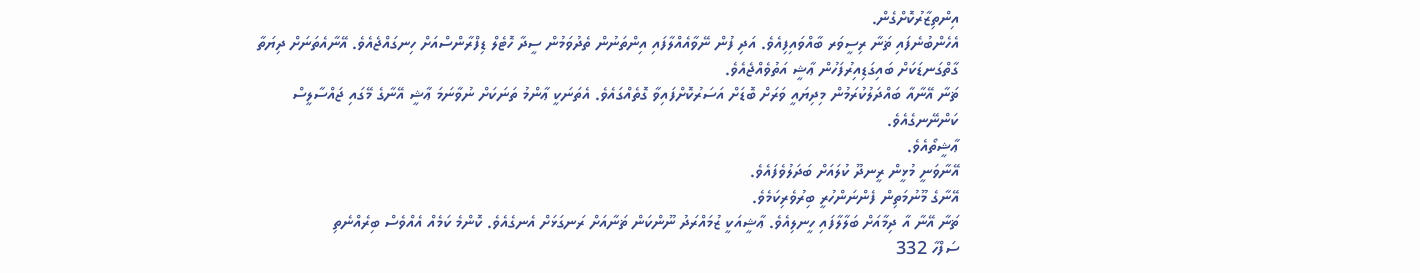އިންތިޒާރުކޮށްގެން.
އެހެންބުނެފައި ޡަނާ ރިސީވަރ ބާއްވައިފިއެވެ. އަދި ފުން ނޭވާއެއްލާފައި އިންތަނުން ތެދުވަމުން ސީދާ ހޮޓެލް ޑިފްރާންސްއަށް ހިނގައްޖެއެވެ. އޭނާއެތަނަށް ދިޔަތާ ގާތްގަނޑަކަށް ބައިގަޑިއިރުފަހުން ޢާޝީ އަތުވެއްޖެއެވެ.
ޡަނާ އޭނާއާ ބައްދަލުކުރަމުން މިދިޔައީ ވަރަށް ބޮޑަށް އަސަރުކޮށްފައިވާ ގޮތެއްގައެވެ. އެތަނަކީ ޢާންމު ތަނަކަށް ނުވާނަމަ ޢާޝީ އޭނާގެ މޭގައި ޖައްސާލީސް ކަންނޭނގެއެވެ.
ޢާޝީތޯއެވެ.
އޭނާވަނީ މުޅީން ރީނދޫ ކުލައަށް ބަދަލުވެފައެވެ.
އޭނާގެ މޫނުމަތިން ފެންނަންހުރީ ބިރުވެރިކަމެވެ.
ޡަނާ އޭނާ އާ ދިމާއަށް ބަލާލާފައި ހީނލިއެވެ. ޢާޝީއަކީ ޒުމައްރަދު ނޫންކަން ޡަނާއަށް ރަނގަޅަށް އެނގެއެވެ. ކޮންމެ ކަމެއް އެއްވެސް ބިރެއްނެތި
ސަފްހާ 332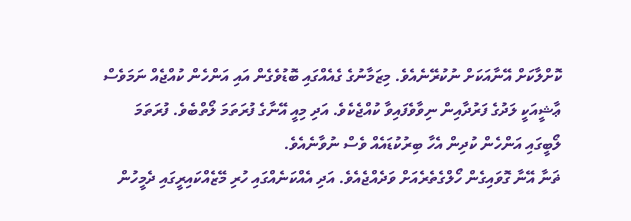ކޮށްލާކަށް އޭނާއަކަށް ނުކުރޭނެއެވެ. މިޒަމާނުގެ ގެއެއްގައި ބޮޑުވެގެން އައި އަންހެން ކުއްޖެއް ނަމަވެސް ޢާޝީއަކީ ލަދުގެ ފަރުދާއިން ނިވާވެފައިވާ ކުއްޖެކެވެ. އަދި މިއީ އޭނާގެ ފުރަތަމަ ލޯތްބެވެ. ފުރަތަމަ ލޯބީގައި އަންހެން ކުދިން އެހާ ބިރުކުޑައެއް ވެސް ނުވާނެއެވެ.
ޡަނާ އޭނާ ގޮވައިގެން ހޯލްގެތެރެއަށް ވަދެއްޖެއެވެ. އަދި އެއްކަނެއްގައި ހުރި މޭޒެއްކައިރީގައި ދެމީހުން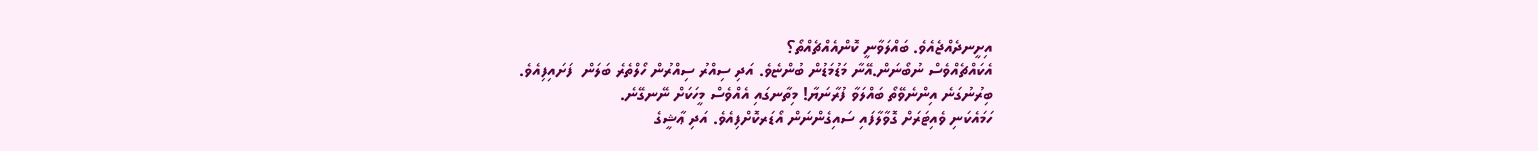އިށީނދެއްޖެއެވެ. ބައްލަވާނީ ކޮންއެއްޗެއްތޯ؟
އެކައްޗެއްވެސް ނުބޯނަން.އޭނާ މަޑުމަޑުން ބުންޏެވެ. އަދި ސިއްރު ސިއްރުން ހޯލްތެރެ ބަލަން  ފަށައިފިއެވެ.
ބިރުނުގަނެ އިންނެވޭތޯ ބައްލަވާ ފުރާނަޔާ! މިތާނގައި އެއްވެސް މީހަކަށް ނޭނގޭނެ.
ހަމައެކަނި ވެއިޓަރަށް ގޮވާލާފައި ސައިގެންނަން އޯޑަރކޮށްފިއެވެ. އަދި ޢާޝީގެ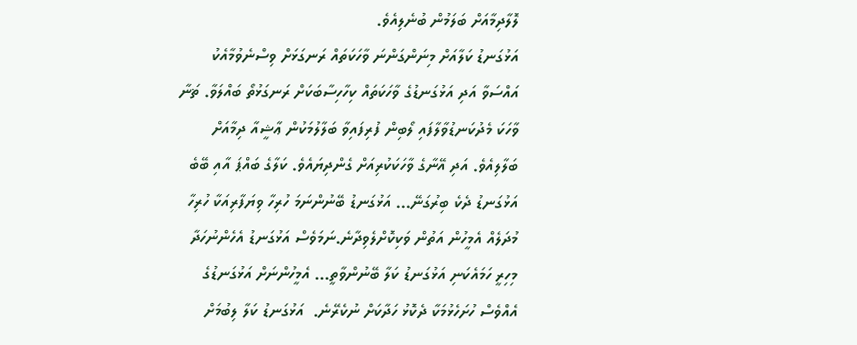ލޮލާދިމާއަށް ބަލަމުން ބުނެލިއެވެ.
އަޅުގަނޑު ކަލާއަށް މިނަންގަންނަ ވާހަކަތައް ރަނގަޅަށް ވިސްނެވުމާއެކު އައްސަވާ އަދި އަޅުގަނޑުގެ ވާހަކަތައް ކިހާހިސާބަކަށް ރަނގަޅުތޯ ބައްލަވާ. ޡަނާ ވާހަކަ މެދުކަނޑުވާލާފައި ލޯބިން ފުރިފައިވާ ބަލާލުމަކުން ޢާޝީއާ ދިމާއަށް ބަލާލިއެވެ. އަދި އޭނާގެ ވާހަކަކުރިއަށް ގެންދިޔައެވެ. ކަލާގެ ބައްޕަ އާއި ބޭބެ އަޅުގަނޑު ދެކެ ބިރުގަނޭ... އަޅުގަނޑު ބޭނުންނަމަ ހުރިހާ ވިޔަފާރިއަކާ ހުރިހާ މުދަލެއް އެމީހުން އަތުން ވަކިކޮށްލެވިދާނެ.ނަމަވެސް އަޅުގަނޑު އެހެންނުހަދާ މިހިރީ ހަމައެކަނި އަޅުގަނޑު ކަލާ ބޭނުންވާތީ... އެމީހުންނަށް އަޅުގަނޑުގެ އެއްވެސް ހުށަހެޅުމަކާ ދެކޮޅު ހަދާކަށް ނުކެރޭނެ.  އަޅުގަނޑު ކަލާ ލިބުމަށް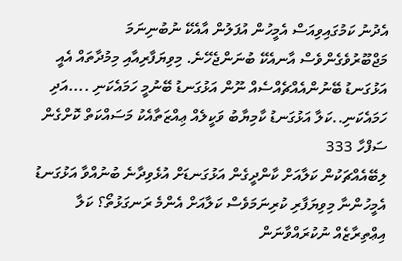އެދުނު ކަމުގައިވިއަސް އެމީހުން އުފަލުން އާއެކޭ ނުބުނިނަމަ މަޖްބޫރުވެގެންވެސް އާނއެކޭ ބުނަންޖެހޭނެ. މިވިޔަފާރިއާއި މިމުދާތައް އެއީ އަޅުގަނޑު ބޭނުންއެއްޗެއްސެއް ނޫން އަޅުގަނޑު ބޭނުމީ ހަމައެކަނި ....އަދި ހަމައެކަނި..ކަލާ އަޅުގަނޑު ކާމިޔާބު ވަކީލެއް ޢިއްޒަތާއެކު މަސައްކަތް ކޮށްގެން
ސަފްހާ 333
ލިބޭއެއްޗަކުން ކަލާއަށް ކާންދީގެން އަޅުގަނޑަށް އުޅެވިދާނެ ބުނުއްވާ އަޅުގަނޑު އެމީހުންނާ މިވިޔަފާރި ކުރިނަމަވެސް ކަލާއަށް އެންމެ ރަނގަޅުތޯ؟ ކަލާ އިޢްތިރާޒެއް ނުކުރައްވާނަން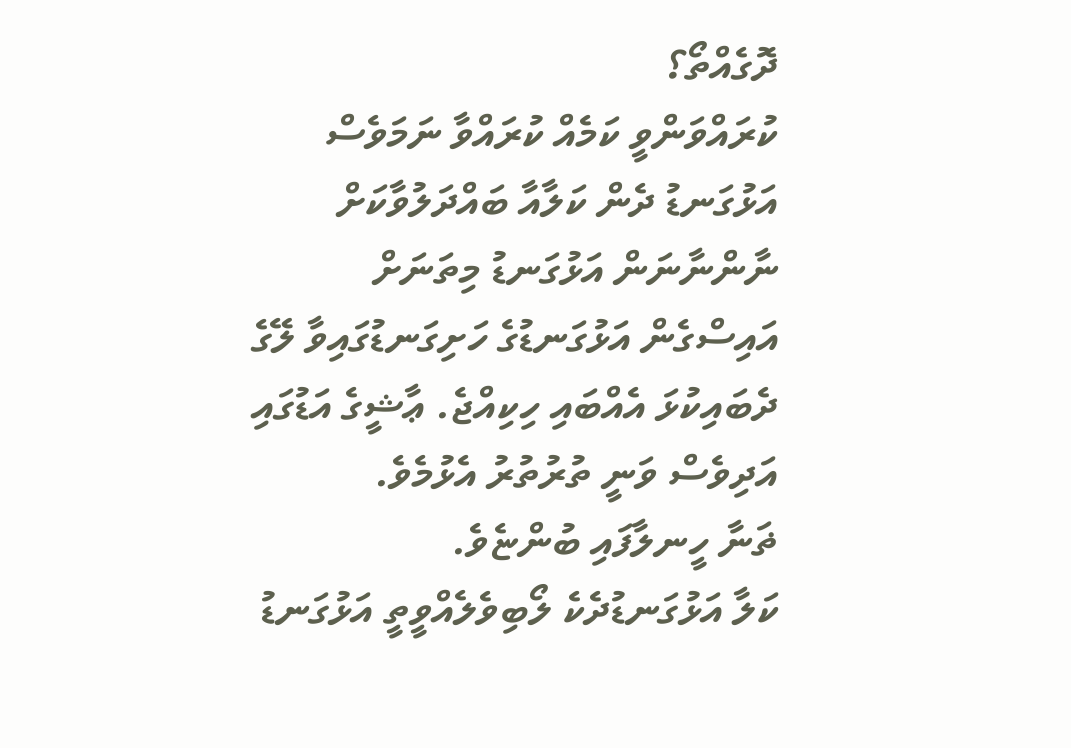ދޮގެއްތޯ؟
ކުރައްވަންވީ ކަމެއް ކުރައްވާ ނަމަވެސް އަޅުގަނޑު ދެން ކަލާއާ ބައްދަލުވާކަށް ނާންނާނަން އަޅުގަނޑު މިތަނަށް އައިސްގެން އަޅުގަނޑުގެ ހަށިގަނޑުގައިވާ ލޭގެ ދެބައިކުޅަ އެއްބައި ހިކިއްޖެ. ޢާޝީގެ އަޑުގައި އަދިވެސް ވަނީ ތުރުތުރު އެޅުމެވެ.
ޡަނާ ހީނލާފައި ބުންޏެވެ.
ކަލާ އަޅުގަނޑުދެކެ ލޯބިވެލެއްވީތީ އަޅުގަނޑު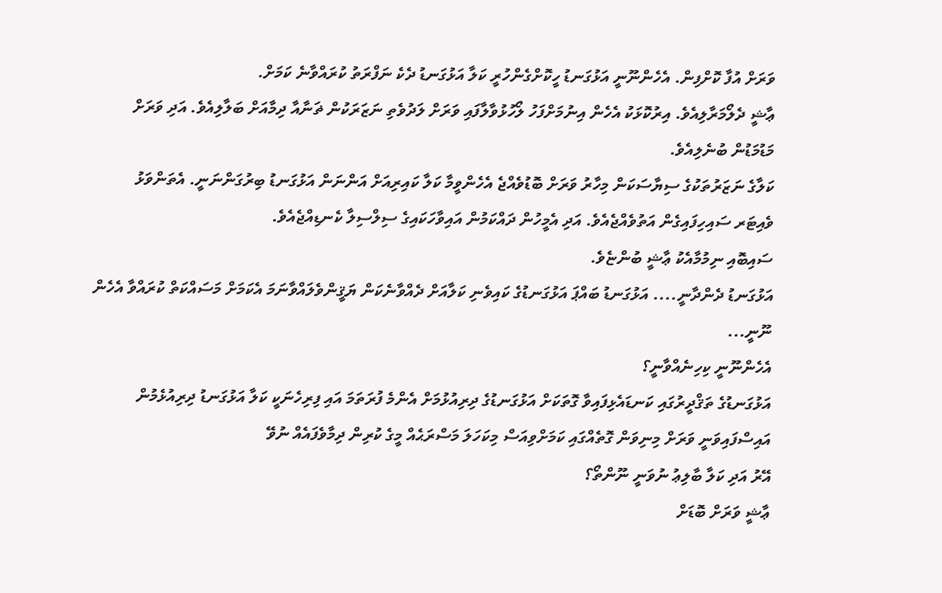ވަރަށް އުފާ ކޮށްފިން. އެހެންނޫނީ އަޅުގަނޑު ހީކޮށްގެންހުރީ ކަލާ އަޅުގަނޑު ދެކެ ނަފްރަތު ކުރައްވާނެ ކަމަށް.
ޢާޝީ ދެލޯމަރާލިއެވެ. އިރުކޮޅަކު އެހެން އިނުމަށްފަހު ލޯހުޅުވާލާފައި ވަރަށް ލަދުވެތި ނަޒަރަކުން ޡަނާއާ ދިމާއަށް ބަލާލިއެވެ. އަދި ވަރަށް މަޑުމަޑުން ބުނެލިއެވެ.
ކަލާގެ ނަޒަރުތަކުގެ ސިޔާސަކަން މިހާރު ވަރަށް ބޮޑުވެއްޖެ އެހެންވީމާ ކަލާ ކައިރިއަށް އަންނަން އަޅުގަނޑު ބިރުގަންނަނީ. އެތަންވަޅު ވެއިޓަރ ސައިހިފައިގެން އަތުވެއްޖެއެވެ. އަދި އެމީހުން ދައްކަމުން އައިވާހަކައިގެ ސިލްސިލާ ކެނޑިއްޖެއެވެ.
ސައިބޮއި ނިމުމާއެކު ޢާޝީ ބުންޏެވެ.
އަޅުގަނޑު ދެންދާނީ.... އަޅުގަނޑު ބައްޕަ އަޅުގަނޑުގެ ކައިވެނި ކަލާއަށް ދެއްވާނެކަން ޔަޤީންވެލައްވާނަމަ އެކަމަށް މަސައްކަތް ކުރައްވާ އެހެން ނޫނީ...
އެހެންނޫނީ ކިހިނެއްވާނީ؟
އަޅުގަނޑުގެ ތަޤްދީރުގައި ކަނޑައެޅިފައިވާ ގޮތަކަށް އަޅުގަނޑުގެ ދިރިއުޅުމަށް އެންމެ ފުރަތަމަ އައި ފިރިހެނަކީ ކަލާ އަޅުގަނޑު ދިރިއުޅެމުން އައިސްފައިވަނީ ވަރަށް މިނިވަން ގޮތެއްގައި ކަމަށްވިއަސް މިކަހަލަ މަސްރަޙެއް މީގެ ކުރިން ދިމާވެފައެއް ނުވޭ
އޭރު އަދި ކަލާ ބާލިޢު ނުވަނީ ނޫންތޯ؟
ޢާޝީ ވަރަށް ބޮޑަށް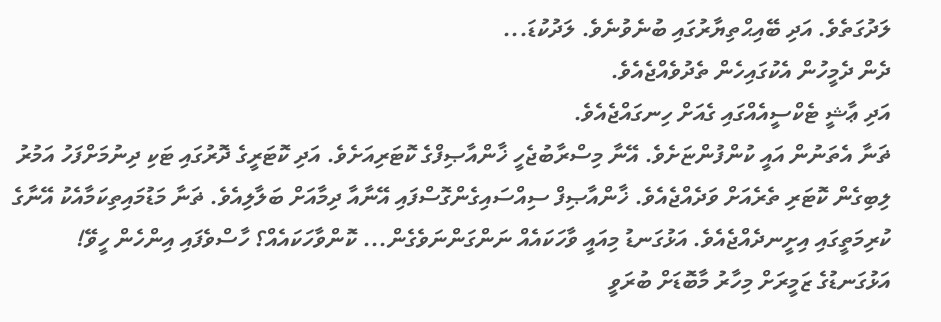ލަދުގަތެވެ. އަދި ބޭއިޙްތިޔާރުގައި ބުނެވުނެވެ. ލަދުކުޑަ...
ދެން ދެމީހުން އެކުގައިހެން ތެދުވެއްޖެއެވެ.
އަދި ޢާޝީ ޓެކްސީއެއްގައި ގެއަށް ހިނގައްޖެއެވެ.
ޡަނާ އެތަނުން އައީ ކުންފުންޏަށެވެ. އޭނާ މިސްރާބުޖެހީ ޚާންއާޞިފްގެ ކޮޓަރިއަށެވެ. އަދި ކޮޓަރީގެ ދޮރުގައި ޓަކި ދިނުމަށްފަހު އަމުރު ލިބިގެން ކޮޓަރި ތެރެއަށް ވަދެއްޖެއެވެ. ޚާންއާޞިފް ސިއްސައިގެންގޮސްފައި އޭނާއާ ދިމާއަށް ބަލާލިއެވެ. ޡަނާ މަޑުމައިތިކަމާއެކު އޭނާގެ ކުރިމަތީގައި އިށީނދެއްޖެއެވެ. އަޅުގަނޑު މިއައީ ވާހަކައެއް ނަންގަންނަވެގެން... ކޮންވާހަކައެއް؟ ހާސްވެފައި އިންހެން ހީވޭ!
އަޅުގަނޑުގެ ޒަމީރަށް މިހާރު މާބޮޑަށް ބުރަވީ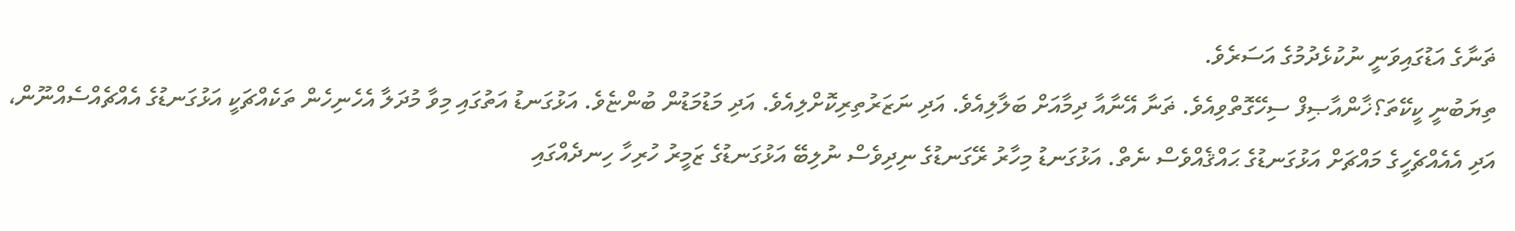ޡަނާގެ އަޑުގައިވަނީ ނުކުޅެދުމުގެ އަސަރެވެ.
ތިޔަބުނީ ކީކޭތަ؟ޚާންއާޞިފް ސިހޭގޮތްވިއެވެ. ޡަނާ އޭނާއާ ދިމާއަށް ބަލާލިއެވެ. އަދި ނަޒަރުތިރިކޮށްލިއެވެ. އަދި މަޑުމަޑުން ބުންޏެވެ. އަޅުގަނޑު އަތުގައި މިވާ މުދަލާ އެހެނިހެން ތަކެއްޗަކީ އަޅުގަނޑުގެ އެއްޗެއްސެއްނޫން، އަދި އެއެއްޗެހީގެ މައްޗަށް އަޅުގަނޑުގެ ޙައްޤެއްވެސް ނެތް. އަޅުގަނޑު މިހާރު ރޭގަނޑުގެ ނިދިވެސް ނުލިބޭ އަޅުގަނޑުގެ ޒަމީރު ހުރިހާ ހިނދެއްގައި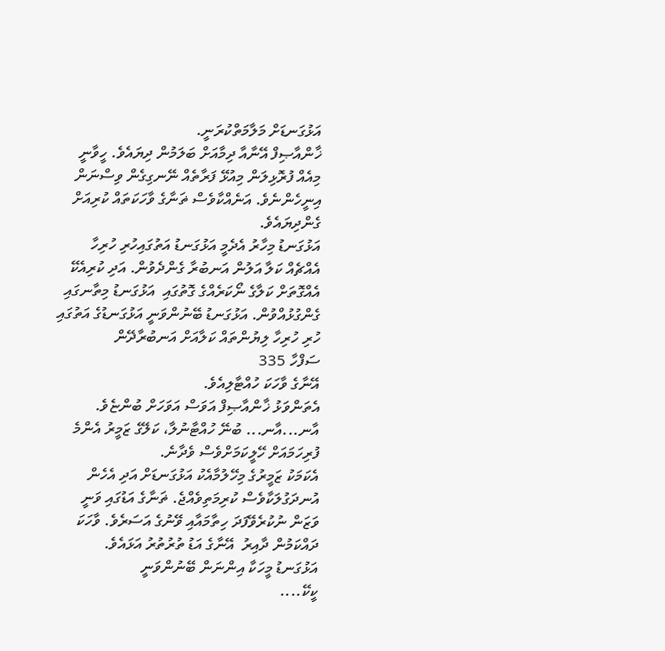އަޅުގަނޑަށް މަލާމަތްކުރަނީ.
ޚާންއާޞިފް އޭނާއާ ދިމާއަށް ބަލަމުން ދިޔައެވެ. ހީވާނީ މިއެއް ފުރޮޅިލަން މިއުޅޭ ފަރާތެއް ނޭނގިގެން ވިސްނަން އިނީހެންނެވެ. އަނެއްކާވެސް ޡަނާގެ ވާހަކަތައް ކުރިއަށް ގެންދިޔައެވެ.
އަޅުގަނޑު މިހާރު އެދެމީ އަޅުގަނޑު އަތުގައިހުރި ހުރިހާ އެއްޗެއް ކަލާ އަލުން އަނބުރާ ގެންދެވުން. އަދި ކުރިއެކޭ އެއްގޮތަށް ކަލާގެ ނޯކަރެއްގެ ގޮތުގައި  އަޅުގަނޑު މިތާނގައި ގެންގުޅުއްވުން. އަޅުގަނޑު ބޭނުންވަނީ އަޅުގަނޑުގެ އަތުގައި ހުރި ހުރިހާ ލިޔުންތައް ކަލާއަށް އަނބުރާދޭން
ސަފްހާ 335
އޭނާގެ ވާހަކަ ހުއްޓާލިއެވެ.
އެތަންވަޅު ޚާންއާޞިފް އަވަސް އަވަހަށް ބުންޏެވެ. އާނ...އާނ... ބުނޭ ހުއްޓާނުލާ، ކަލޭގެ ޒަމީރު އެންމެ ފުރިހަމައަށް ހޭލީކަމަށްވެސް ވެދާނެ.
އެކަމަކު ޒަމީރުގެ މިހޭލުމާއެކު އަޅުގަނޑަށް އަދި އެހެން އުނދަގުލަކާވެސް ކުރިމަތިވެއްޖެ. ޡަނާގެ އަޑުގައި ވަނީ ވަޒަން ނުކުރެވޭފަދަ ހިތާމައާއި ވޭނުގެ އަސަރެވެ. ވާހަކަ ދައްކަމުން ދާއިރު  އޭނާގެ އަޑު ތުރުތުރު އަޅައެވެ.
އަޅުގަނޑު މީހަކާ އިންނަން ބޭނުންވަނީ
ކީކޭ....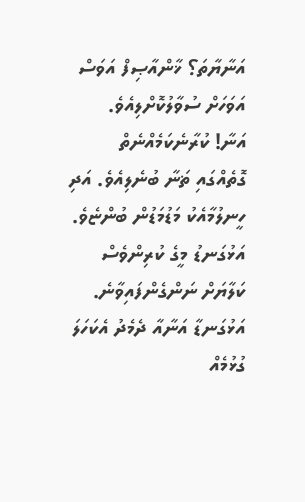އަނާޔާތަ؟ ޚާންއާޞިފް އަވަސް އަވަހަށް ސުވާލުކޮށްލިއެވެ.
އަނާ! ކުރާނެކަމެއްނެތް ގޮތެއްގައި ޡަނާ ބުނެލިއެވެ. އަދި ހީނލުމާއެކު މަޑުމަޑުން ބުންޏެވެ.
އަޅުގަނޑު މީގެ ކުރިންވެސް ކަލާޔަށް ނަންގެންފައިވާނެ. އަޅުގަނޑާ އަނާއާ ދެމެދު އެކަހަލަ ގުޅުމެއް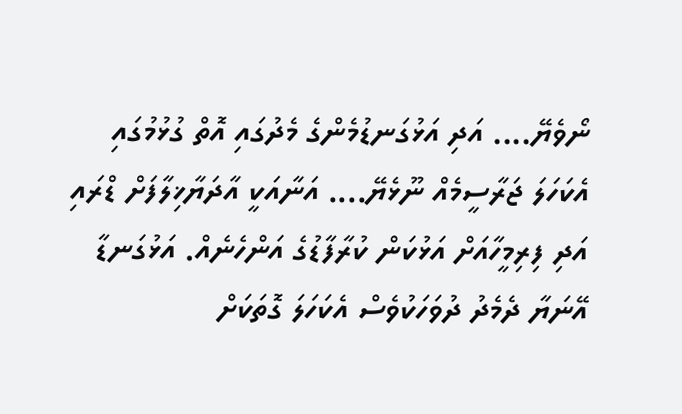ނޯވެޔޭ.... އަދި އަޅުގަނޑުމެންގެ މެދުގައި އޮތް ގުޅުމުގައި އެކަހަލަ ޖަރާސީމެއް ނޫޅެޔޭ.... އަނާއަކީ އާދަޔާޚިލާފަށް ޑްރައި އަދި ފިރިމީހާއަށް އަޅުކަން ކުރާފާޑުގެ އަންހެނެއް. އަޅުގަނޑާ އޭނަޔާ ދެމެދު ދުވަހަކުވެސް އެކަހަލަ ގޮތަކަށް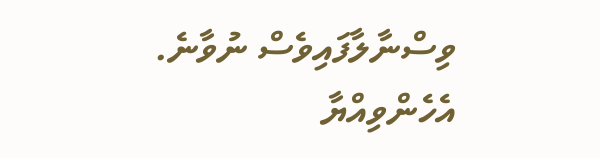ވިސްނާލާފައިވެސް ނުވާނެ.
އެހެންވިއްޔާ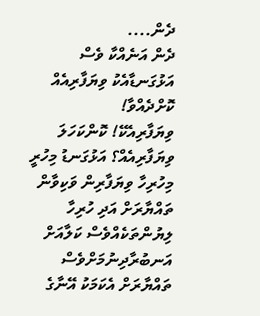ދެން....
ދެން އަނެއްކާ ވެސް އަޅުގަނޑާއެކު ވިޔަފާރިއެއް ކޮށްދެއްވާ!
ވިޔަފާރިއެކޭ! ކޮންކަހަލަ ވިޔަފާރިއެއް؟ އަޅުގަނޑު މިހުރީ މިހުރިހާ ވިޔަފާރިން ވަކިވާން ތައްޔާރަށް އަދި ހުރިހާ ލިޔުންތަކެއްވެސް ކަލާއަށް އަނބުރާދިނުމަށްވެސް ތައްޔާރަށް އެކަމަކު އޭނާގެ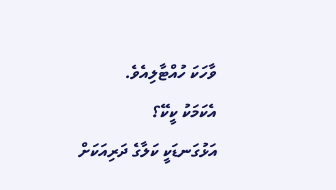ވާހަކަ ހުއްޓާލިއެވެ.
އެކަމަކު ކީކޭ؟
އަޅުގަނޑަކީ ކަލާގެ ދަރިއަކަށް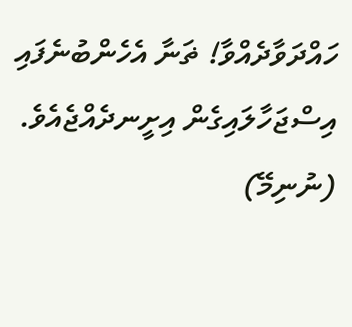ހައްދަވާދެއްވާ! ޡަނާ އެހެންބުނެފައި އިސްޖަހާލައިގެން އިށީނދެއްޖެއެވެ.
(ނުނިމޭ)